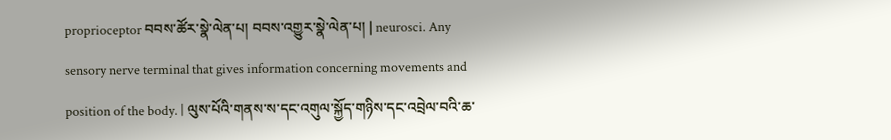proprioceptor བབས་ཚོར་སྣེ་ལེན་པ། བབས་འགྱུར་སྣེ་ལེན་པ། | neurosci. Any sensory nerve terminal that gives information concerning movements and position of the body. | ལུས་པོའི་གནས་ས་དང་འགུལ་སྐྱོད་གཉིས་དང་འབྲེལ་བའི་ཆ་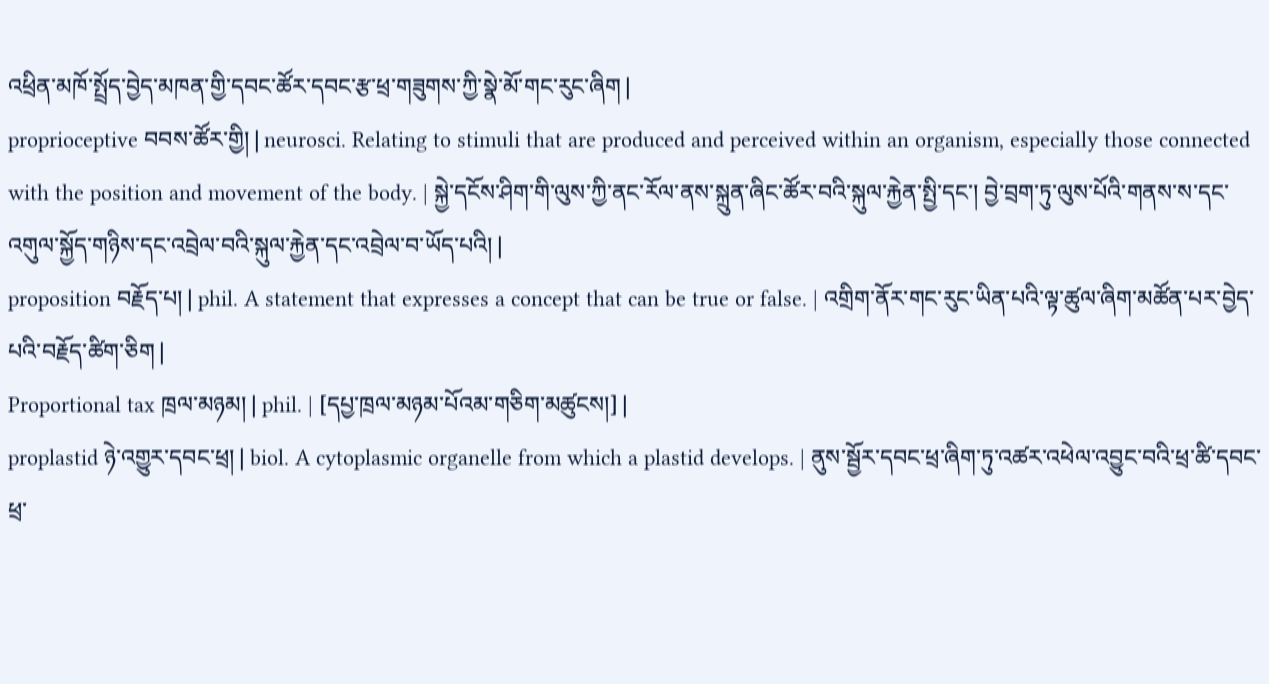འཕྲིན་མཁོ་སྤྲོད་བྱེད་མཁན་གྱི་དབང་ཚོར་དབང་རྩ་ཕྲ་གཟུགས་ཀྱི་སྣེ་མོ་གང་རུང་ཞིག |
proprioceptive བབས་ཚོར་གྱི། | neurosci. Relating to stimuli that are produced and perceived within an organism, especially those connected with the position and movement of the body. | སྐྱེ་དངོས་ཤིག་གི་ལུས་ཀྱི་ནང་རོལ་ནས་སྐྲུན་ཞིང་ཚོར་བའི་སྐུལ་རྐྱེན་སྤྱི་དང་། བྱེ་བྲག་ཏུ་ལུས་པོའི་གནས་ས་དང་འགུལ་སྐྱོད་གཉིས་དང་འབྲེལ་བའི་སྐུལ་རྐྱེན་དང་འབྲེལ་བ་ཡོད་པའི། |
proposition བརྗོད་པ། | phil. A statement that expresses a concept that can be true or false. | འགྲིག་ནོར་གང་རུང་ཡིན་པའི་ལྟ་ཚུལ་ཞིག་མཚོན་པར་བྱེད་པའི་བརྗོད་ཚིག་ཅིག |
Proportional tax ཁྲལ་མཉམ། | phil. | [དཔྱ་ཁྲལ་མཉམ་པོའམ་གཅིག་མཚུངས།] |
proplastid ཉེ་འགྱུར་དབང་ཕྲ། | biol. A cytoplasmic organelle from which a plastid develops. | ནུས་སྦྱོར་དབང་ཕྲ་ཞིག་ཏུ་འཚར་འཕེལ་འབྱུང་བའི་ཕྲ་ཚི་དབང་ཕྲ་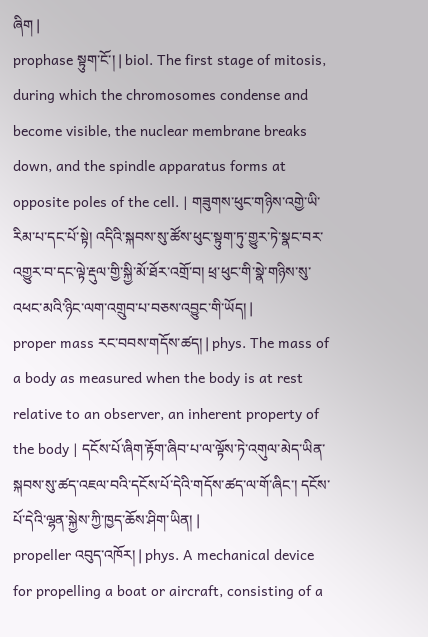ཞིག |
prophase སྟུག་ངོ་། | biol. The first stage of mitosis, during which the chromosomes condense and become visible, the nuclear membrane breaks down, and the spindle apparatus forms at opposite poles of the cell. | གཟུགས་ཕུང་གཉིས་འགྱེ་ཡི་རིམ་པ་དང་པོ་སྟེ། འདིའི་སྐབས་སུ་ཚོས་ཕུང་སྟུག་ཏུ་གྱུར་ཏེ་སྣང་བར་འགྱུར་བ་དང་ལྟེ་རྡུལ་གྱི་སྐྱི་མོ་ཐོར་འགྲོ་བ། ཕྲ་ཕུང་གི་སྣེ་གཉིས་སུ་འཕང་མའི་ཉིང་ལག་འགྲུབ་པ་བཅས་འབྱུང་གི་ཡོད། |
proper mass རང་བབས་གདོས་ཚད། | phys. The mass of a body as measured when the body is at rest relative to an observer, an inherent property of the body | དངོས་པོ་ཞིག་རྟོག་ཞིབ་པ་ལ་ལྟོས་ཏེ་འགུལ་མེད་ཡིན་སྐབས་སུ་ཚད་འཇལ་བའི་དངོས་པོ་དེའི་གདོས་ཚད་ལ་གོ་ཞིང་། དངོས་པོ་དེའི་ལྷན་སྐྱེས་ཀྱི་ཁྱད་ཆོས་ཤིག་ཡིན། |
propeller འབུད་འཁོར། | phys. A mechanical device for propelling a boat or aircraft, consisting of a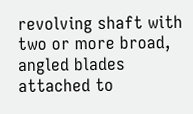revolving shaft with two or more broad, angled blades attached to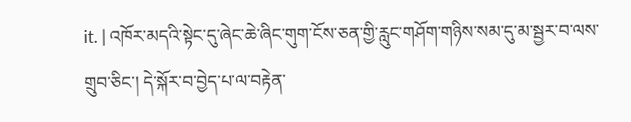it. | འཁོར་མདའི་སྟེང་དུ་ཞེང་ཆེ་ཞིང་གུག་ངོས་ཅན་གྱི་རླུང་གཤོག་གཉིས་སམ་དུ་མ་སྦྱར་བ་ལས་གྲུབ་ཅིང་། དེ་སྐོར་བ་བྱེད་པ་ལ་བརྟེན་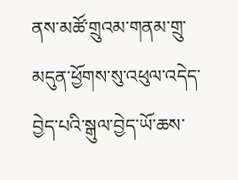ནས་མཚོ་གྲུའམ་གནམ་གྲུ་མདུན་ཕྱོགས་སུ་འཕུལ་འདེད་བྱེད་པའི་སྒུལ་བྱེད་ཡོ་ཆས་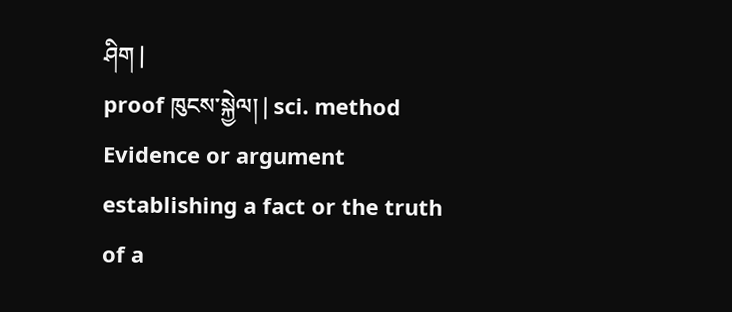ཤིག |
proof ཁུངས་སྐྱེལ། | sci. method Evidence or argument establishing a fact or the truth of a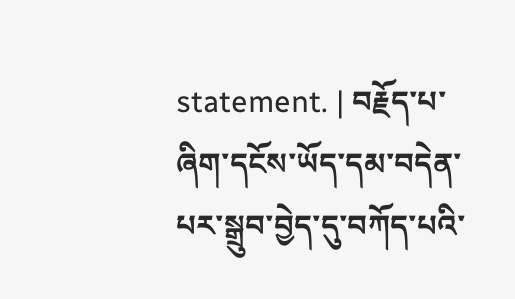statement. | བརྗོད་པ་ཞིག་དངོས་ཡོད་དམ་བདེན་པར་སྒྲུབ་བྱེད་དུ་བཀོད་པའི་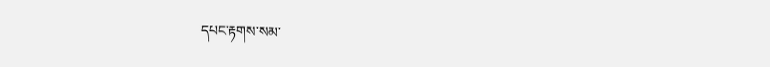དཔང་རྟགས་སམ་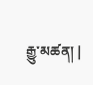རྒྱུ་མཚན། |